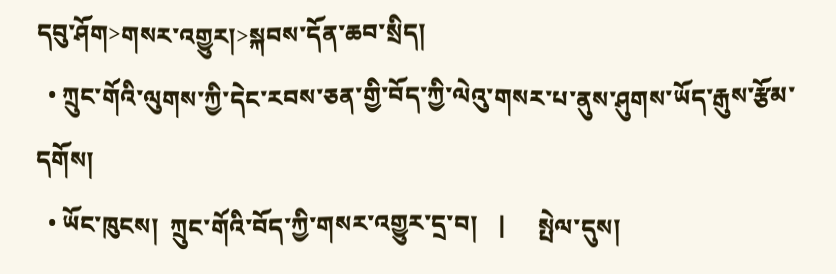དབུ་ཤོག>གསར་འགྱུར།>སྐབས་དོན་ཆབ་སྲིད།
  • ཀྲུང་གོའི་ལུགས་ཀྱི་དེང་རབས་ཅན་གྱི་བོད་ཀྱི་ལེའུ་གསར་པ་ནུས་ཤུགས་ཡོད་རྒུས་རྩོམ་དགོས།
  • ཡོང་ཁུངས།  ཀྲུང་གོའི་བོད་ཀྱི་གསར་འགྱུར་དྲ་བ།   |     སྤེལ་དུས།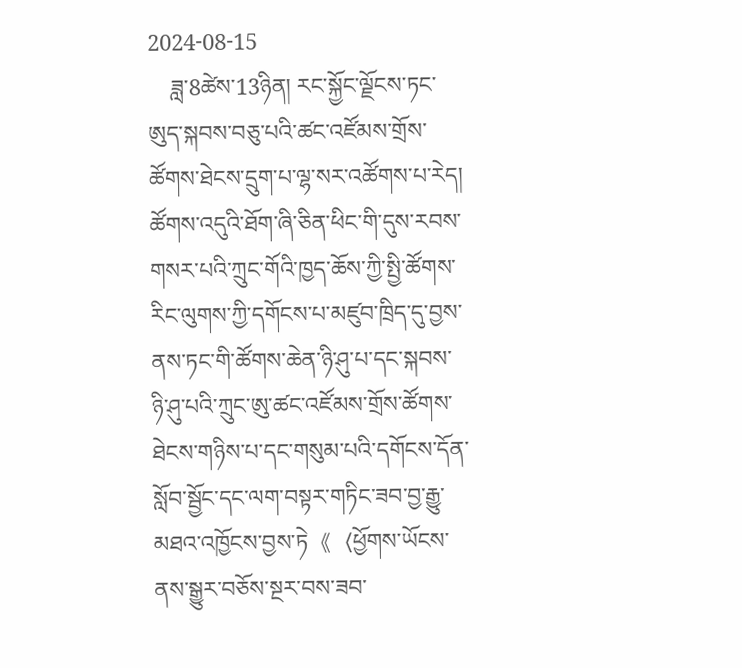2024-08-15
    ཟླ་8ཚེས་13ཉིན། རང་སྐྱོང་ལྗོངས་ཏང་ཨུད་སྐབས་བཅུ་པའི་ཚང་འཛོམས་གྲོས་ཚོགས་ཐེངས་དྲུག་པ་ལྷ་སར་འཚོགས་པ་རེད། ཚོགས་འདུའི་ཐོག་ཞི་ཅིན་ཕིང་གི་དུས་རབས་གསར་པའི་ཀྲུང་གོའི་ཁྱད་ཆོས་ཀྱི་སྤྱི་ཚོགས་རིང་ལུགས་ཀྱི་དགོངས་པ་མཛུབ་ཁྲིད་དུ་བྱས་ནས་ཏང་གི་ཚོགས་ཆེན་ཉི་ཤུ་པ་དང་སྐབས་ཉི་ཤུ་པའི་ཀྲུང་ཨུ་ཚང་འཛོམས་གྲོས་ཚོགས་ཐེངས་གཉིས་པ་དང་གསུམ་པའི་དགོངས་དོན་སློབ་སྦྱོང་དང་ལག་བསྟར་གཏིང་ཟབ་བྱ་རྒྱུ་མཐའ་འཁྱོངས་བྱས་ཏེ《〈ཕྱོགས་ཡོངས་ནས་སྒྱུར་བཅོས་སྔར་བས་ཟབ་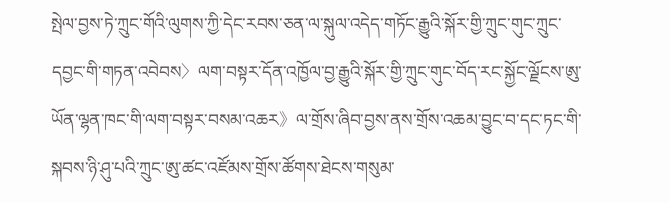སྤེལ་བྱས་ཏེ་ཀྲུང་གོའི་ལུགས་ཀྱི་དེང་རབས་ཅན་ལ་སྐུལ་འདེད་གཏོང་རྒྱུའི་སྐོར་གྱི་ཀྲུང་གུང་ཀྲུང་དབྱང་གི་གཏན་འབེབས〉ལག་བསྟར་དོན་འཁྱོལ་བྱ་རྒྱུའི་སྐོར་གྱི་ཀྲུང་གུང་བོད་རང་སྐྱོང་ལྗོངས་ཨུ་ཡོན་ལྷན་ཁང་གི་ལག་བསྟར་བསམ་འཆར》ལ་གྲོས་ཞིབ་བྱས་ནས་གྲོས་འཆམ་བྱུང་བ་དང་ཏང་གི་སྐབས་ཉི་ཤུ་པའི་ཀྲུང་ཨུ་ཚང་འཛོམས་གྲོས་ཚོགས་ཐེངས་གསུམ་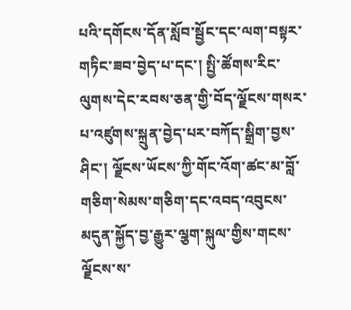པའི་དགོངས་དོན་སློབ་སྦྱོང་དང་ལག་བསྟར་གཏིང་ཟབ་བྱེད་པ་དང་། སྤྱི་ཚོགས་རིང་ལུགས་དེང་རབས་ཅན་གྱི་བོད་ལྗོངས་གསར་པ་འཛུགས་སྐྲུན་བྱེད་པར་བཀོད་སྒྲིག་བྱས་ཤིང་། ལྗོངས་ཡོངས་ཀྱི་གོང་འོག་ཚང་མ་བློ་གཅིག་སེམས་གཅིག་དང་འབད་འབུངས་མདུན་སྐྱོད་བྱ་རྒྱུར་ལྕག་སྐུལ་གྱིས་གངས་ལྗོངས་ས་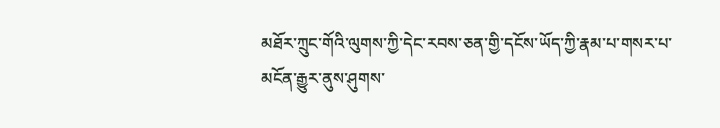མཐོར་ཀྲུང་གོའི་ལུགས་ཀྱི་དེང་རབས་ཅན་གྱི་དངོས་ཡོད་ཀྱི་རྣམ་པ་གསར་པ་མངོན་རྒྱུར་ནུས་ཤུགས་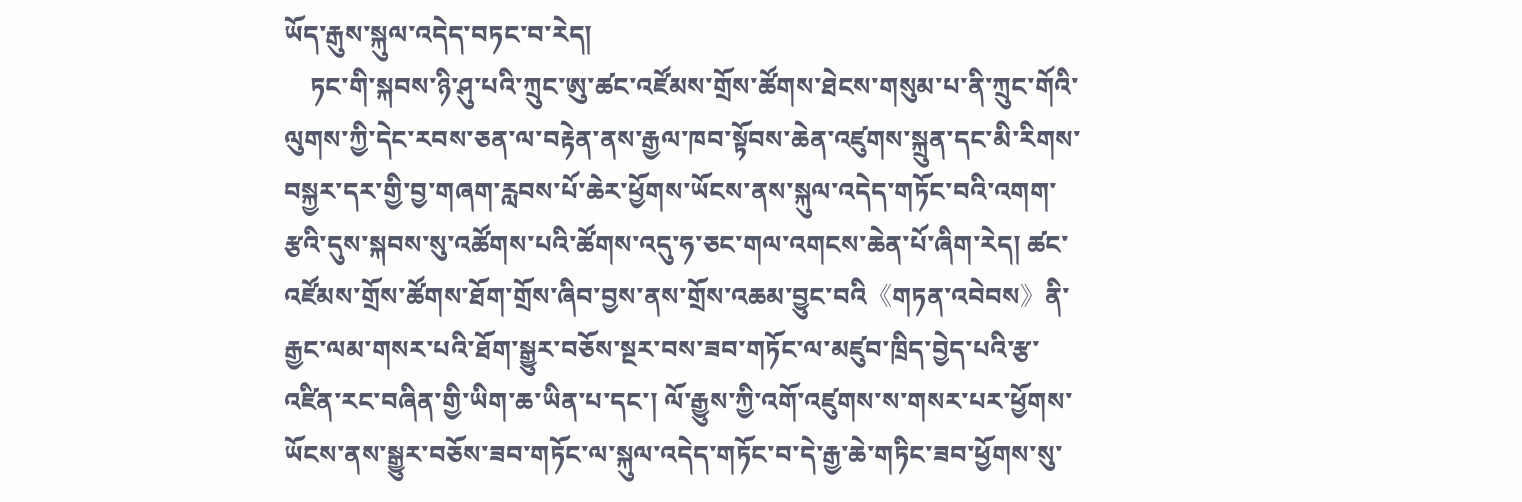ཡོད་རྒུས་སྐུལ་འདེད་བཏང་བ་རེད།
    ཏང་གི་སྐབས་ཉི་ཤུ་པའི་ཀྲུང་ཨུ་ཚང་འཛོམས་གྲོས་ཚོགས་ཐེངས་གསུམ་པ་ནི་ཀྲུང་གོའི་ལུགས་ཀྱི་དེང་རབས་ཅན་ལ་བརྟེན་ནས་རྒྱལ་ཁབ་སྟོབས་ཆེན་འཛུགས་སྐྲུན་དང་མི་རིགས་བསྐྱར་དར་གྱི་བྱ་གཞག་རླབས་པོ་ཆེར་ཕྱོགས་ཡོངས་ནས་སྐུལ་འདེད་གཏོང་བའི་འགག་རྩའི་དུས་སྐབས་སུ་འཚོགས་པའི་ཚོགས་འདུ་ཧ་ཅང་གལ་འགངས་ཆེན་པོ་ཞིག་རེད། ཚང་འཛོམས་གྲོས་ཚོགས་ཐོག་གྲོས་ཞིབ་བྱས་ནས་གྲོས་འཆམ་བྱུང་བའི《གཏན་འབེབས》ནི་རྒྱང་ལམ་གསར་པའི་ཐོག་སྒྱུར་བཅོས་སྔར་བས་ཟབ་གཏོང་ལ་མཛུབ་ཁྲིད་བྱེད་པའི་རྩ་འཛིན་རང་བཞིན་གྱི་ཡིག་ཆ་ཡིན་པ་དང་། ལོ་རྒྱུས་ཀྱི་འགོ་འཛུགས་ས་གསར་པར་ཕྱོགས་ཡོངས་ནས་སྒྱུར་བཅོས་ཟབ་གཏོང་ལ་སྐུལ་འདེད་གཏོང་བ་དེ་རྒྱ་ཆེ་གཏིང་ཟབ་ཕྱོགས་སུ་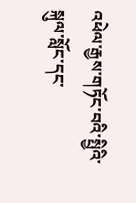འཕེལ་རྒྱས་གཏོང་བའི་སྤྱིའི་སྐུལ་སློང་དང་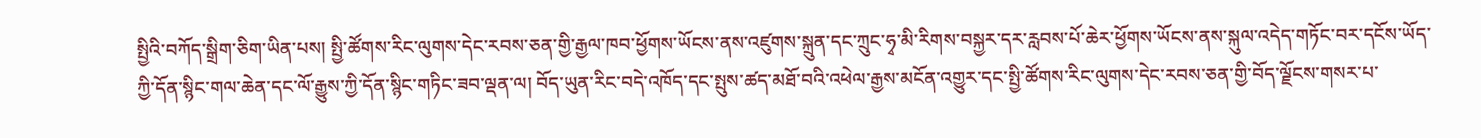སྤྱིའི་བཀོད་སྒྲིག་ཅིག་ཡིན་པས། སྤྱི་ཚོགས་རིང་ལུགས་དེང་རབས་ཅན་གྱི་རྒྱལ་ཁབ་ཕྱོགས་ཡོངས་ནས་འཛུགས་སྐྲུན་དང་ཀྲུང་ཧྭ་མི་རིགས་བསྐྱར་དར་རླབས་པོ་ཆེར་ཕྱོགས་ཡོངས་ནས་སྐུལ་འདེད་གཏོང་བར་དངོས་ཡོད་ཀྱི་དོན་སྙིང་གལ་ཆེན་དང་ལོ་རྒྱུས་ཀྱི་དོན་སྙིང་གཏིང་ཟབ་ལྡན་ལ། བོད་ཡུན་རིང་བདེ་འཁོད་དང་སྤུས་ཚད་མཐོ་བའི་འཕེལ་རྒྱས་མངོན་འགྱུར་དང་སྤྱི་ཚོགས་རིང་ལུགས་དེང་རབས་ཅན་གྱི་བོད་ལྗོངས་གསར་པ་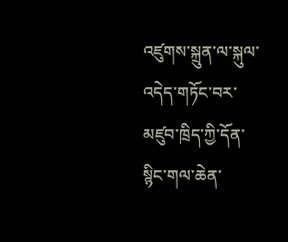འཛུགས་སྐྲུན་ལ་སྐུལ་འདེད་གཏོང་བར་མཛུབ་ཁྲིད་ཀྱི་དོན་སྙིང་གལ་ཆེན་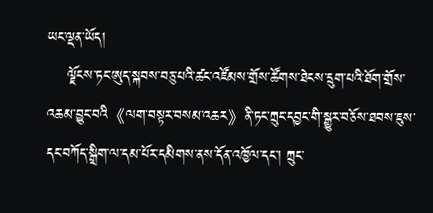ཡང་ལྡན་ཡོད།
    ལྗོངས་ཏང་ཨུད་སྐབས་བཅུ་པའི་ཚང་འཛོམས་གྲོས་ཚོགས་ཐེངས་དྲུག་པའི་ཐོག་གྲོས་འཆམ་བྱུང་བའི《ལག་བསྟར་བསམ་འཆར》ནི་ཏང་ཀྲུང་དབྱང་གི་སྒྱུར་བཅོས་ཐབས་ཇུས་དང་བཀོད་སྒྲིག་ལ་དམ་པོར་དམིགས་ནས་དོན་འཁྱོལ་དང་། ཀྲུང་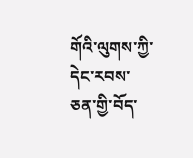གོའི་ལུགས་ཀྱི་དེང་རབས་ཅན་གྱི་བོད་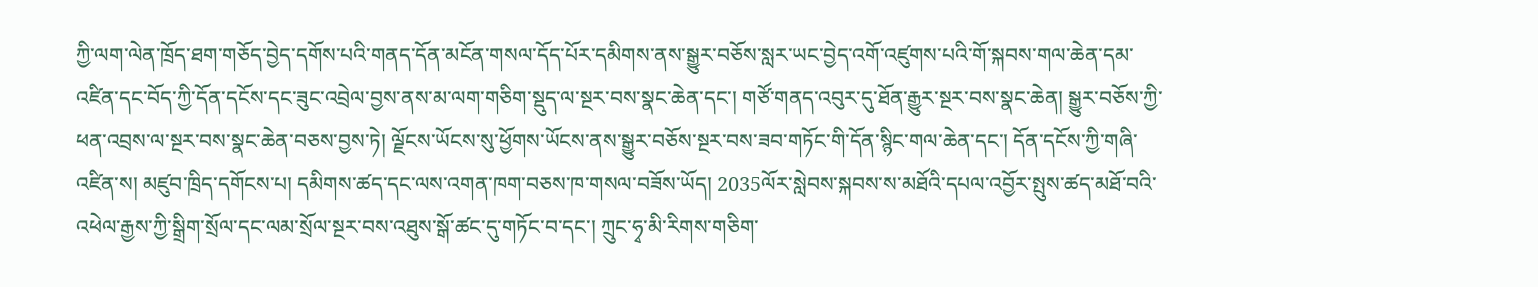ཀྱི་ལག་ལེན་ཁྲོད་ཐག་གཅོད་བྱེད་དགོས་པའི་གནད་དོན་མངོན་གསལ་དོད་པོར་དམིགས་ནས་སྒྱུར་བཅོས་སླར་ཡང་བྱེད་འགོ་འཛུགས་པའི་གོ་སྐབས་གལ་ཆེན་དམ་འཛིན་དང་བོད་ཀྱི་དོན་དངོས་དང་ཟུང་འབྲེལ་བྱས་ནས་མ་ལག་གཅིག་སྡུད་ལ་སྔར་བས་སྣང་ཆེན་དང་། གཙོ་གནད་འབུར་དུ་ཐོན་རྒྱུར་སྔར་བས་སྣང་ཆེན། སྒྱུར་བཅོས་ཀྱི་ཕན་འབྲས་ལ་སྔར་བས་སྣང་ཆེན་བཅས་བྱས་ཏེ། ལྗོངས་ཡོངས་སུ་ཕྱོགས་ཡོངས་ནས་སྒྱུར་བཅོས་སྔར་བས་ཟབ་གཏོང་གི་དོན་སྙིང་གལ་ཆེན་དང་། དོན་དངོས་ཀྱི་གཞི་འཛིན་ས། མཛུབ་ཁྲིད་དགོངས་པ། དམིགས་ཚད་དང་ལས་འགན་ཁག་བཅས་ཁ་གསལ་བཟོས་ཡོད། 2035ལོར་སླེབས་སྐབས་ས་མཐོའི་དཔལ་འབྱོར་སྤུས་ཚད་མཐོ་བའི་འཕེལ་རྒྱས་ཀྱི་སྒྲིག་སྲོལ་དང་ལམ་སྲོལ་སྔར་བས་འཐུས་སྒོ་ཚང་དུ་གཏོང་བ་དང་། ཀྲུང་ཧྭ་མི་རིགས་གཅིག་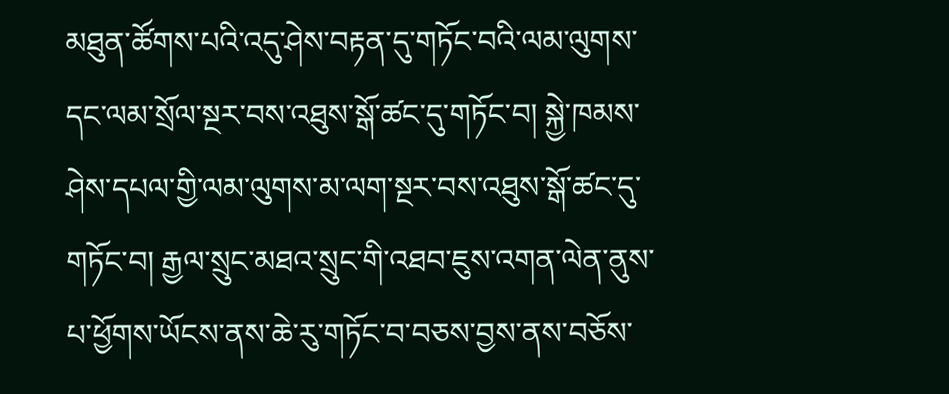མཐུན་ཚོགས་པའི་འདུ་ཤེས་བརྟན་དུ་གཏོང་བའི་ལམ་ལུགས་དང་ལམ་སྲོལ་སྔར་བས་འཐུས་སྒོ་ཚང་དུ་གཏོང་བ། སྐྱེ་ཁམས་ཤེས་དཔལ་གྱི་ལམ་ལུགས་མ་ལག་སྔར་བས་འཐུས་སྒོ་ཚང་དུ་གཏོང་བ། རྒྱལ་སྲུང་མཐའ་སྲུང་གི་འཐབ་ཇུས་འགན་ལེན་ནུས་པ་ཕྱོགས་ཡོངས་ནས་ཆེ་རུ་གཏོང་བ་བཅས་བྱས་ནས་བཅོས་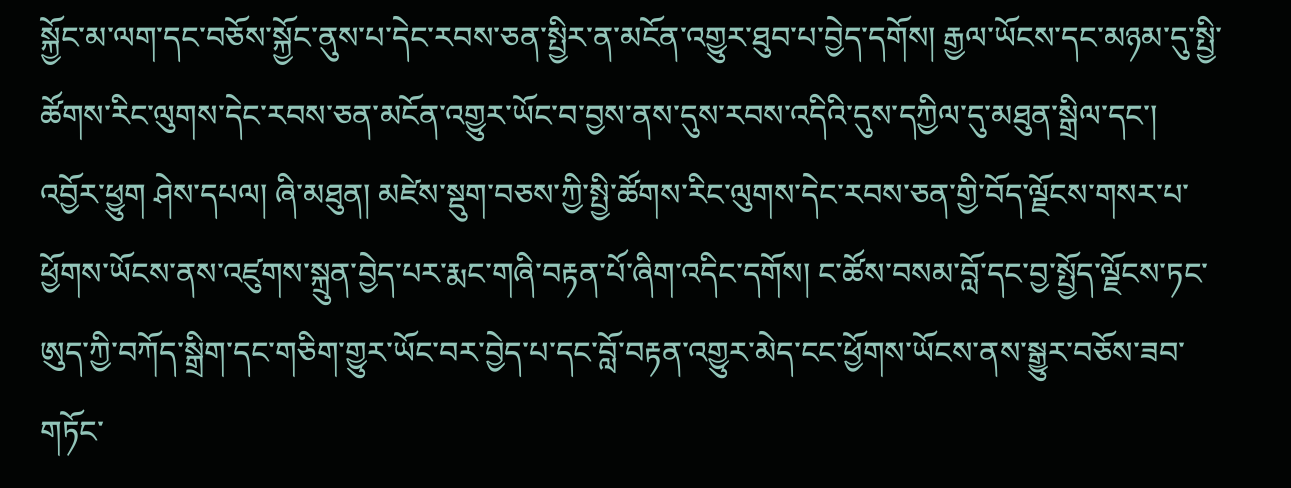སྐྱོང་མ་ལག་དང་བཅོས་སྐྱོང་ནུས་པ་དེང་རབས་ཅན་སྤྱིར་ན་མངོན་འགྱུར་ཐུབ་པ་བྱེད་དགོས། རྒྱལ་ཡོངས་དང་མཉམ་དུ་སྤྱི་ཚོགས་རིང་ལུགས་དེང་རབས་ཅན་མངོན་འགྱུར་ཡོང་བ་བྱས་ནས་དུས་རབས་འདིའི་དུས་དཀྱིལ་དུ་མཐུན་སྒྲིལ་དང་། འབྱོར་ཕྱུག ཤེས་དཔལ། ཞི་མཐུན། མཛེས་སྡུག་བཅས་ཀྱི་སྤྱི་ཚོགས་རིང་ལུགས་དེང་རབས་ཅན་གྱི་བོད་ལྗོངས་གསར་པ་ཕྱོགས་ཡོངས་ནས་འཛུགས་སྐྲུན་བྱེད་པར་རྨང་གཞི་བརྟན་པོ་ཞིག་འདིང་དགོས། ང་ཚོས་བསམ་བློ་དང་བྱ་སྤྱོད་ལྗོངས་ཏང་ཨུད་ཀྱི་བཀོད་སྒྲིག་དང་གཅིག་གྱུར་ཡོང་བར་བྱེད་པ་དང་བློ་བརྟན་འགྱུར་མེད་ངང་ཕྱོགས་ཡོངས་ནས་སྒྱུར་བཅོས་ཟབ་གཏོང་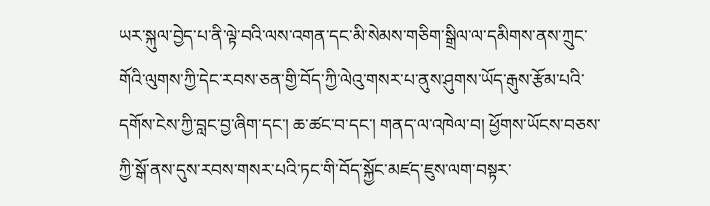ཡར་སྐུལ་བྱེད་པ་ནི་ལྟེ་བའི་ལས་འགན་དང་མི་སེམས་གཅིག་སྒྲིལ་ལ་དམིགས་ནས་ཀྲུང་གོའི་ལུགས་ཀྱི་དེང་རབས་ཅན་གྱི་བོད་ཀྱི་ལེའུ་གསར་པ་ནུས་ཤུགས་ཡོད་རྒུས་རྩོམ་པའི་དགོས་ངེས་ཀྱི་བླང་བྱ་ཞིག་དང་། ཆ་ཚང་བ་དང་། གནད་ལ་འཁེལ་བ། ཕྱོགས་ཡོངས་བཅས་ཀྱི་སྒོ་ནས་དུས་རབས་གསར་པའི་ཏང་གི་བོད་སྐྱོང་མཛད་ཇུས་ལག་བསྟར་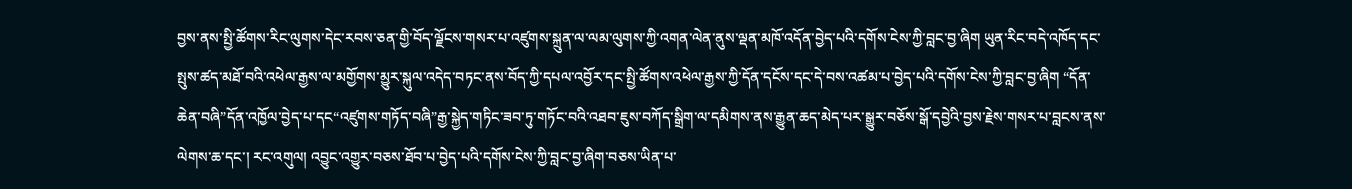བྱས་ནས་སྤྱི་ཚོགས་རིང་ལུགས་དེང་རབས་ཅན་གྱི་བོད་ལྗོངས་གསར་པ་འཛུགས་སྐྲུན་ལ་ལམ་ལུགས་ཀྱི་འགན་ལེན་ནུས་ལྡན་མཁོ་འདོན་བྱེད་པའི་དགོས་ངེས་ཀྱི་བླང་བྱ་ཞིག ཡུན་རིང་བདེ་འཁོད་དང་སྤུས་ཚད་མཐོ་བའི་འཕེལ་རྒྱས་ལ་མགྱོགས་མྱུར་སྐུལ་འདེད་བཏང་ནས་བོད་ཀྱི་དཔལ་འབྱོར་དང་སྤྱི་ཚོགས་འཕེལ་རྒྱས་ཀྱི་དོན་དངོས་དང་དེ་བས་འཚམ་པ་བྱེད་པའི་དགོས་ངེས་ཀྱི་བླང་བྱ་ཞིག “དོན་ཆེན་བཞི”དོན་འཁྱོལ་བྱེད་པ་དང“འཛུགས་གཏོད་བཞི”རྒྱ་སྐྱེད་གཏིང་ཟབ་ཏུ་གཏོང་བའི་འཐབ་ཇུས་བཀོད་སྒྲིག་ལ་དམིགས་ནས་རྒྱུན་ཆད་མེད་པར་སྒྱུར་བཅོས་སྒོ་དབྱེའི་བྱས་རྗེས་གསར་པ་བླངས་ནས་ལེགས་ཆ་དང་། རང་འགུལ། འབྱུང་འགྱུར་བཅས་ཐོབ་པ་བྱེད་པའི་དགོས་ངེས་ཀྱི་བླང་བྱ་ཞིག་བཅས་ཡིན་པ་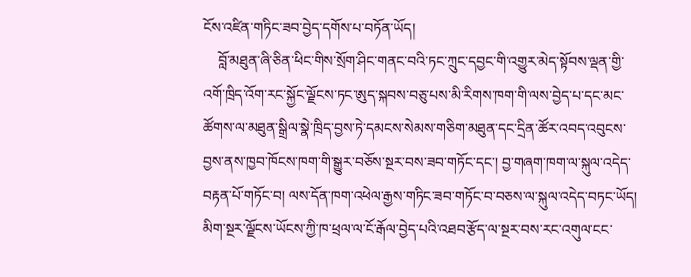ངོས་འཛིན་གཏིང་ཟབ་བྱེད་དགོས་པ་བཏོན་ཡོད།
    བློ་མཐུན་ཞི་ཅིན་ཕིང་གིས་སྲོག་ཤིང་གནང་བའི་ཏང་ཀྲུང་དབྱང་གི་འགྱུར་མེད་སྟོབས་ལྡན་གྱི་འགོ་ཁྲིད་འོག་རང་སྐྱོང་ལྗོངས་ཏང་ཨུད་སྐབས་བཅུ་པས་མི་རིགས་ཁག་གི་ལས་བྱེད་པ་དང་མང་ཚོགས་ལ་མཐུན་སྒྲིལ་སྣེ་ཁྲིད་བྱས་ཏེ་དམངས་སེམས་གཅིག་མཐུན་དང་དྲིན་ཚོར་འབད་འབུངས་བྱས་ནས་ཁྱབ་ཁོངས་ཁག་གི་སྒྱུར་བཅོས་སྔར་བས་ཟབ་གཏོང་དང་། བྱ་གཞག་ཁག་ལ་སྐུལ་འདེད་བརྟན་པོ་གཏོང་བ། ལས་དོན་ཁག་འཕེལ་རྒྱས་གཏིང་ཟབ་གཏོང་བ་བཅས་ལ་སྐུལ་འདེད་བཏང་ཡོད། མིག་སྔར་ལྗོངས་ཡོངས་ཀྱི་ཁ་ཕྲལ་ལ་ངོ་རྒོལ་བྱེད་པའི་འཐབ་རྩོད་ལ་སྔར་བས་རང་འགུལ་ངང་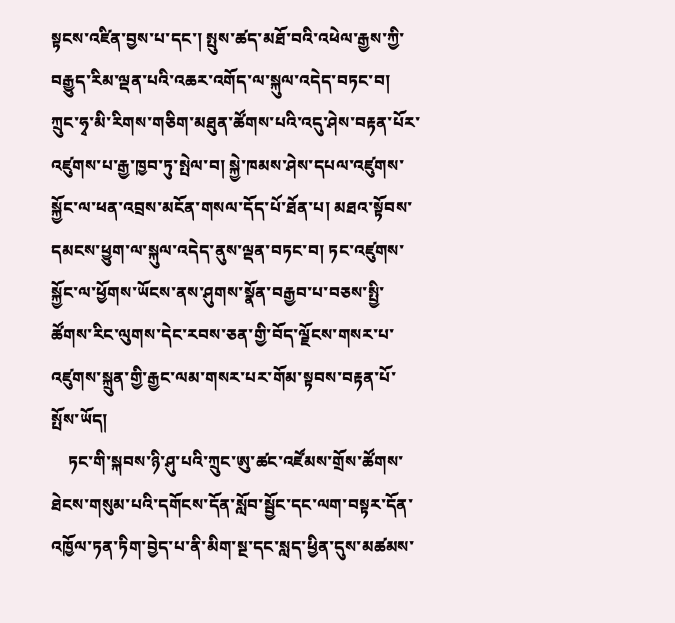སྟངས་འཛིན་བྱས་པ་དང་། སྤུས་ཚད་མཐོ་བའི་འཕེལ་རྒྱས་ཀྱི་བརྒྱུད་རིམ་ལྡན་པའི་འཆར་འགོད་ལ་སྐུལ་འདེད་བཏང་བ། ཀྲུང་ཧྭ་མི་རིགས་གཅིག་མཐུན་ཚོགས་པའི་འདུ་ཤེས་བརྟན་པོར་འཛུགས་པ་རྒྱ་ཁྱབ་ཏུ་སྤེལ་བ། སྐྱེ་ཁམས་ཤེས་དཔལ་འཛུགས་སྐྱོང་ལ་ཕན་འབྲས་མངོན་གསལ་དོད་པོ་ཐོན་པ། མཐའ་སྟོབས་དམངས་ཕྱུག་ལ་སྐུལ་འདེད་ནུས་ལྡན་བཏང་བ། ཏང་འཛུགས་སྐྱོང་ལ་ཕྱོགས་ཡོངས་ནས་ཤུགས་སྣོན་བརྒྱབ་པ་བཅས་སྤྱི་ཚོགས་རིང་ལུགས་དེང་རབས་ཅན་གྱི་བོད་ལྗོངས་གསར་པ་འཛུགས་སྐྲུན་གྱི་རྒྱང་ལམ་གསར་པར་གོམ་སྟབས་བརྟན་པོ་སྤོས་ཡོད།
    ཏང་གི་སྐབས་ཉི་ཤུ་པའི་ཀྲུང་ཨུ་ཚང་འཛོམས་གྲོས་ཚོགས་ཐེངས་གསུམ་པའི་དགོངས་དོན་སློབ་སྦྱོང་དང་ལག་བསྟར་དོན་འཁྱོལ་ཏན་ཏིག་བྱེད་པ་ནི་མིག་སྔ་དང་སླད་ཕྱིན་དུས་མཚམས་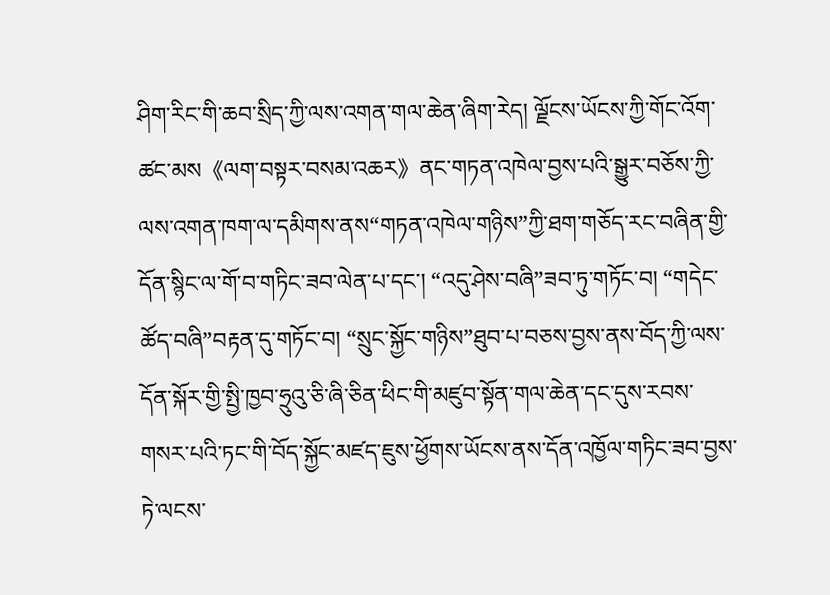ཤིག་རིང་གི་ཆབ་སྲིད་ཀྱི་ལས་འགན་གལ་ཆེན་ཞིག་རེད། ལྗོངས་ཡོངས་ཀྱི་གོང་འོག་ཚང་མས《ལག་བསྟར་བསམ་འཆར》ནང་གཏན་འཁེལ་བྱས་པའི་སྒྱུར་བཅོས་ཀྱི་ལས་འགན་ཁག་ལ་དམིགས་ནས“གཏན་འཁེལ་གཉིས”ཀྱི་ཐག་གཅོད་རང་བཞིན་གྱི་དོན་སྙིང་ལ་གོ་བ་གཏིང་ཟབ་ལེན་པ་དང་། “འདུ་ཤེས་བཞི”ཟབ་ཏུ་གཏོང་བ། “གདེང་ཚོད་བཞི”བརྟན་དུ་གཏོང་བ། “སྲུང་སྐྱོང་གཉིས”ཐུབ་པ་བཅས་བྱས་ནས་བོད་ཀྱི་ལས་དོན་སྐོར་གྱི་སྤྱི་ཁྱབ་ཧྲུའུ་ཅི་ཞི་ཅིན་ཕིང་གི་མཛུབ་སྟོན་གལ་ཆེན་དང་དུས་རབས་གསར་པའི་ཏང་གི་བོད་སྐྱོང་མཛད་ཇུས་ཕྱོགས་ཡོངས་ནས་དོན་འཁྱོལ་གཏིང་ཟབ་བྱས་ཏེ་ལངས་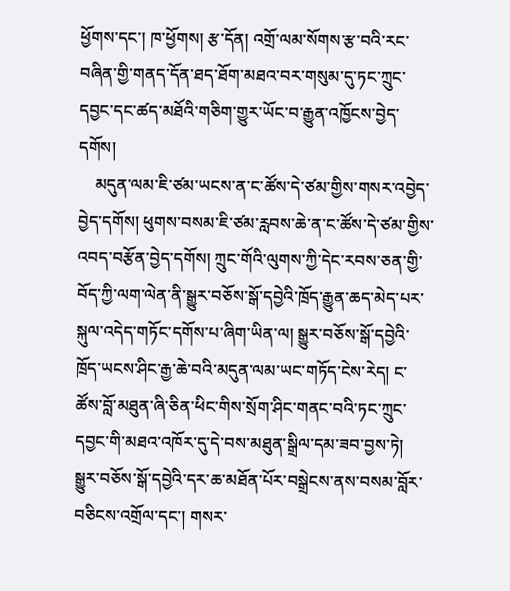ཕྱོགས་དང་། ཁ་ཕྱོགས། རྩ་དོན། འགྲོ་ལམ་སོགས་རྩ་བའི་རང་བཞིན་གྱི་གནད་དོན་ཐད་ཐོག་མཐའ་བར་གསུམ་དུ་ཏང་ཀྲུང་དབྱང་དང་ཚད་མཐོའི་གཅིག་གྱུར་ཡོང་བ་རྒྱུན་འཁྱོངས་བྱེད་དགོས།
    མདུན་ལམ་ཇི་ཙམ་ཡངས་ན་ང་ཚོས་དེ་ཙམ་གྱིས་གསར་འབྱེད་བྱེད་དགོས། ཕུགས་བསམ་ཇི་ཙམ་རླབས་ཆེ་ན་ང་ཚོས་དེ་ཙམ་གྱིས་འབད་བརྩོན་བྱེད་དགོས། ཀྲུང་གོའི་ལུགས་ཀྱི་དེང་རབས་ཅན་གྱི་བོད་ཀྱི་ལག་ལེན་ནི་སྒྱུར་བཅོས་སྒོ་དབྱེའི་ཁྲོད་རྒྱུན་ཆད་མེད་པར་སྐུལ་འདེད་གཏོང་དགོས་པ་ཞིག་ཡིན་ལ། སྒྱུར་བཅོས་སྒོ་དབྱེའི་ཁྲོད་ཡངས་ཤིང་རྒྱ་ཆེ་བའི་མདུན་ལམ་ཡང་གཏོད་ངེས་རེད། ང་ཚོས་བློ་མཐུན་ཞི་ཅིན་ཕིང་གིས་སྲོག་ཤིང་གནང་བའི་ཏང་ཀྲུང་དབྱང་གི་མཐའ་འཁོར་དུ་དེ་བས་མཐུན་སྒྲིལ་དམ་ཟབ་བྱས་ཏེ། སྒྱུར་བཅོས་སྒོ་དབྱེའི་དར་ཆ་མཐོན་པོར་བསྒྲེངས་ནས་བསམ་བློར་བཅིངས་འགྲོལ་དང་། གསར་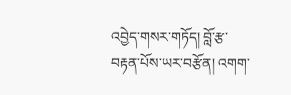འབྱེད་གསར་གཏོད། བློ་རྩ་བརྟན་པོས་ཡར་བརྩོན། འགག་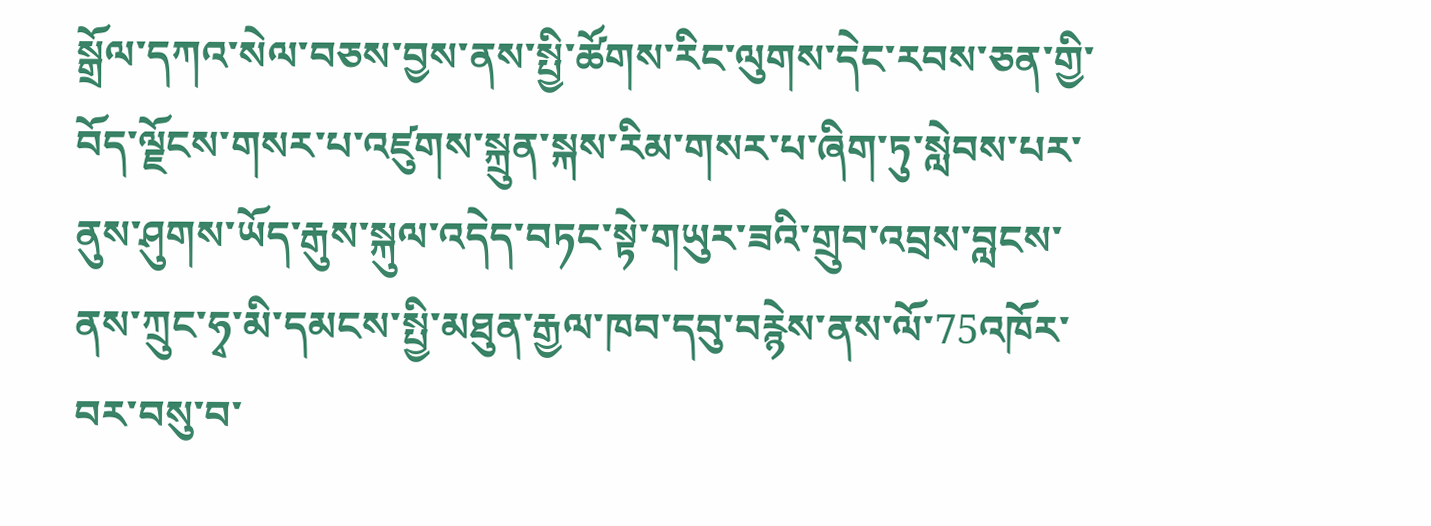སྒྲོལ་དཀའ་སེལ་བཅས་བྱས་ནས་སྤྱི་ཚོགས་རིང་ལུགས་དེང་རབས་ཅན་གྱི་བོད་ལྗོངས་གསར་པ་འཛུགས་སྐྲུན་སྐས་རིམ་གསར་པ་ཞིག་ཏུ་སླེབས་པར་ནུས་ཤུགས་ཡོད་རྒུས་སྐུལ་འདེད་བཏང་སྟེ་གཡུར་ཟའི་གྲུབ་འབྲས་བླངས་ནས་ཀྲུང་ཧྭ་མི་དམངས་སྤྱི་མཐུན་རྒྱལ་ཁབ་དབུ་བརྙེས་ནས་ལོ་75འཁོར་བར་བསུ་བ་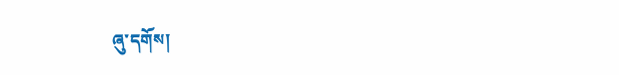ཞུ་དགོས།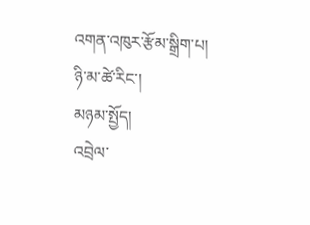འགན་འཁུར་རྩོམ་སྒྲིག་པ། ཉི་མ་ཚེ་རིང་།
མཉམ་སྤྱོད།
འབྲེལ་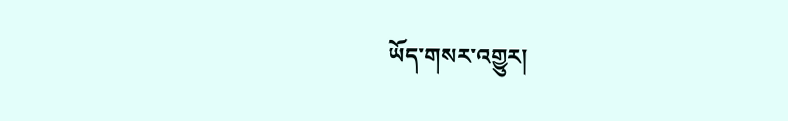ཡོད་གསར་འགྱུར།